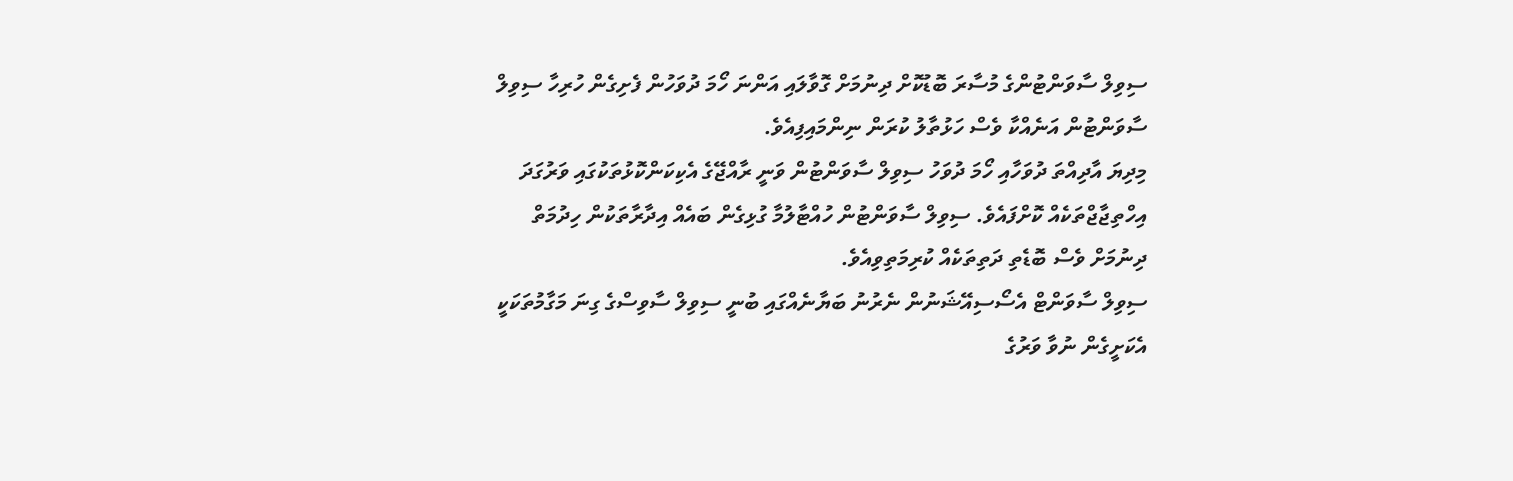ސިވިލް ސާވަންޓުންގެ މުސާރަ ބޮޑުކޮށް ދިނުމަށް ގޮވާލައި އަންނަ ހޯމަ ދުވަހުން ފެށިގެން ހުރިހާ ސިވިލް ސާވަންޓުން އަނެއްކާ ވެސް ހަޅުތާލު ކުރަން ނިންމައިފިއެވެ.
މިދިޔަ އާދިއްތަ ދުވަހާއި ހޯމަ ދުވަހު ސިވިލް ސާވަންޓުން ވަނީ ރާއްޖޭގެ އެކިކަންކޮޅުތަކުގައި ވަރުގަދަ އިހްތިޖާޖްތަކެއް ކޮށްފައެވެ. ސިވިލް ސާވަންޓުން ހުއްޓާލުމާ ގުޅިގެން ބައެއް އިދާރާތަކުން ހިދުމަތް ދިނުމަށް ވެސް ބޮޑެތި ދަތިތަކެއް ކުރިމަތިވިއެވެ.
ސިވިލް ސާވަންޓް އެސޯސިއޭޝަނުން ނެރުނު ބަޔާނެއްގައި ބުނީ ސިވިލް ސާވިސްގެ ގިނަ މަގާމުތަކަކީ އެކަށީގެން ނުވާ ވަރުގެ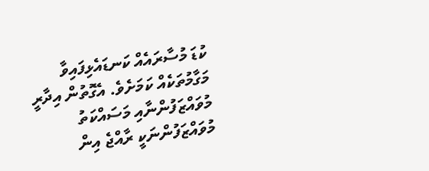ކުޑަ މުސާރައެއް ކަނޑައެޅިފައިވާ މަގާމުތަކެއް ކަމަށެވެ. އެގޮތުން އިދާރީ މުވައްޒަފުންނާއި މަސައްކަތު މުވައްޒަފުންނަކީ ރާއްޖެ އިން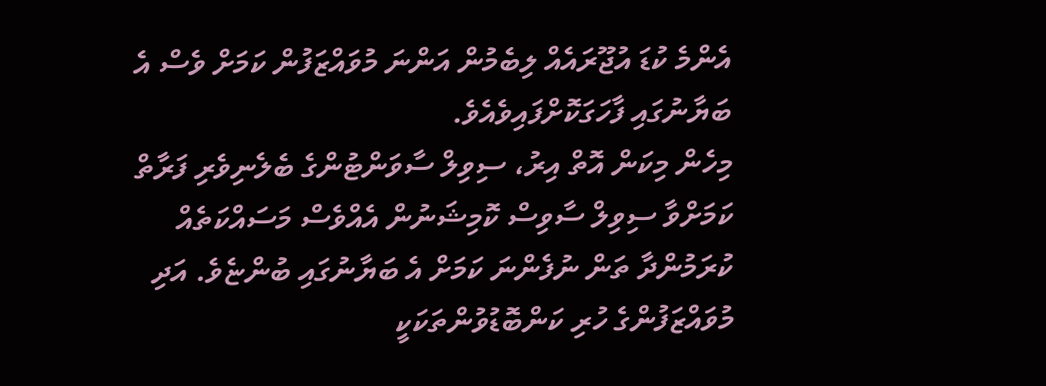އެންމެ ކުޑަ އުޖޫރައެއް ލިބެމުން އަންނަ މުވައްޒަފުން ކަމަށް ވެސް އެ ބަޔާނުގައި ފާހަގަކޮށްފައިވެއެވެ.
މިހެން މިކަން އޮތް އިރު، ސިވިލް ސާވަންޓުންގެ ބެލެނިވެރި ފަރާތް ކަމަށްވާ ސިވިލް ސާވިސް ކޮމިޝަނުން އެއްވެސް މަސައްކަތެއް ކުރަމުންދާ ތަން ނުފެންނަ ކަމަށް އެ ބަޔާނުގައި ބުންޏެވެ. އަދި މުވައްޒަފުންގެ ހުރި ކަންބޮޑުވުންތަކަކީ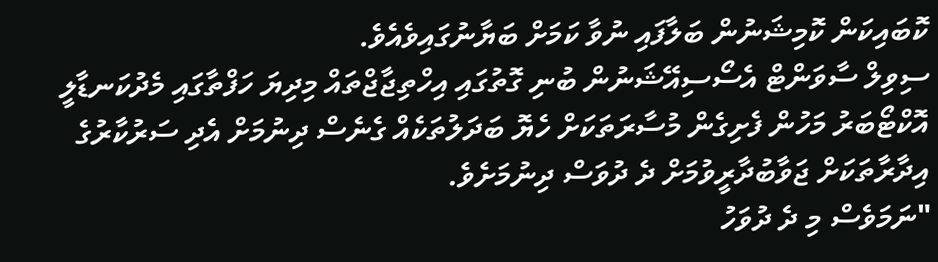ކޮބައިކަން ކޮމިޝަނުން ބަލާފައި ނުވާ ކަމަށް ބަޔާނުގައިވެއެވެ.
ސިވިލް ސާވަންޓް އެސޯސިއޭޝަނުން ބުނި ގޮތުގައި އިހްތިޖާޖްތައް މިދިޔަ ހަފްތާގައި މެދުކަނޑާލީ އޮކްޓޯބަރު މަހުން ފެށިގެން މުސާރަތަކަށް ހެޔޮ ބަދަލުތަކެއް ގެނެސް ދިނުމަށް އެދި ސަރުކާރުގެ އިދާރާތަކަށް ޖަވާބުދާރީވުމަށް ދެ ދުވަސް ދިނުމަށެވެ.
"ނަމަވެސް މި ދެ ދުވަހު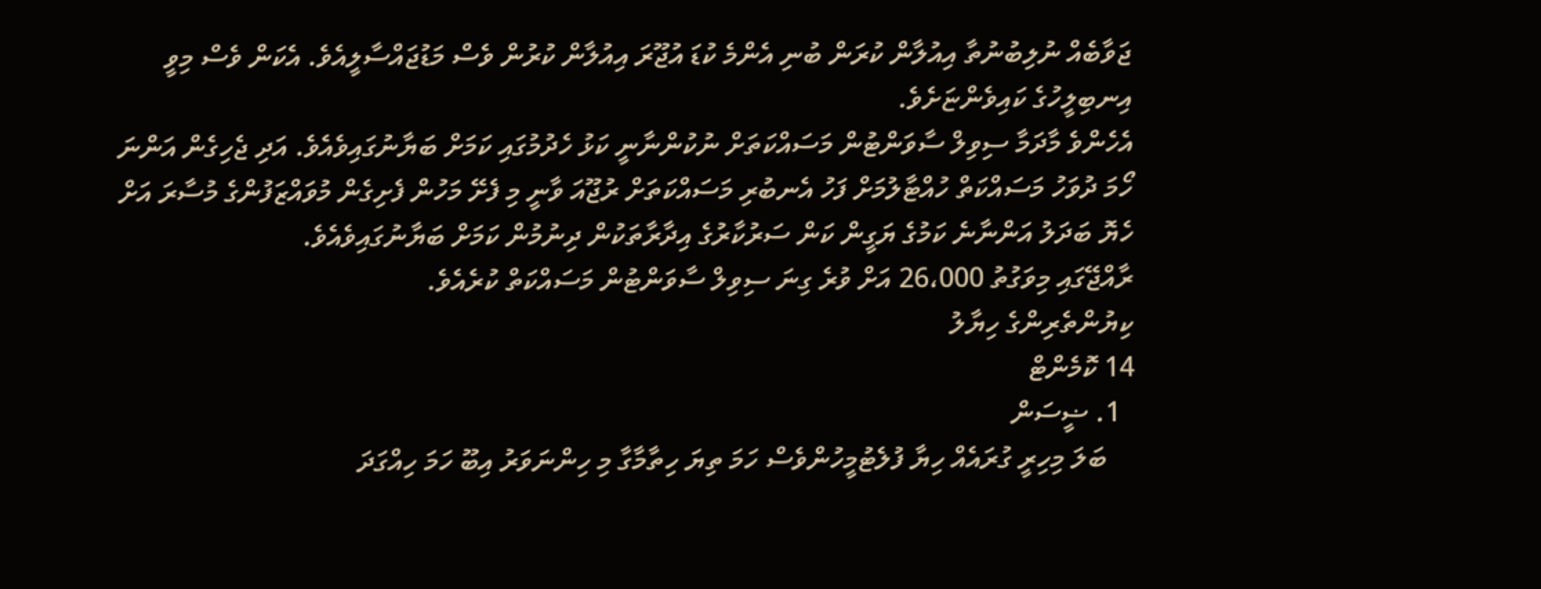ޖަވާބެއް ނުލިބުނުތާ އިއުލާން ކުރަން ބުނި އެންމެ ކުޑަ އުޖޫރަ އިއުލާން ކުރުން ވެސް މަޑުޖައްސާލީއެވެ. އެކަން ވެސް މިވީ އިނބިލީހުގެ ކައިވެންޏަށެވެ.
އެހެންވެ މާދަމާ ސިވިލް ސާވަންޓުން މަސައްކަތަށް ނުކުންނާނީ ކަޅު ހެދުމުގައި ކަމަށް ބަޔާނުގައިވެއެވެ. އަދި ޖެހިގެން އަންނަ ހޯމަ ދުވަހު މަސައްކަތް ހުއްޓާލުމަށް ފަހު އެނބުރި މަސައްކަތަށް ރުޖޫއަ ވާނީ މި ފެށޭ މަހުން ފެށިގެން މުވައްޒަފުންގެ މުސާރަ އަށް ހެޔޮ ބަދަލު އަންނާނެ ކަމުގެ ޔަގީން ކަން ސަރުކާރުގެ އިދާރާތަކުން ދިނުމުން ކަމަށް ބަޔާނުގައިވެއެވެ.
ރާއްޖޭގައި މިވަގުތު 26،000 އަށް ވުރެ ގިނަ ސިވިލް ސާވަންޓުން މަސައްކަތް ކުރެއެވެ.
ކިޔުންތެރިންގެ ހިޔާލު
14 ކޮމެންޓް
  1. ޟީސަން
    ބަލަ މިހިރީ ގުރައެއް ހިޔާ ފުލެޓުމީހުންވެސް ހަމަ ތިޔަ ހިތާމާގާ މި ހިންނަވަރު އިބޫ ހަމަ ހިއްގަދަ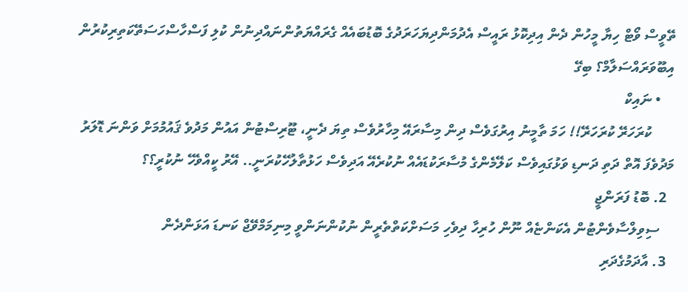ތޭވީސް ވޯޓް ހިޔާ މީހުން ދެން އިދިކޮޅު ރައީސް އެދުމަންދިޔަހަރަދުގެ ބޮޑުބައެއް ގެރައްޔަތުންނައްދިނުން ކުލި ފަސްހާސްހަސަތޭކަތިރިކުރުން އިބޫވަރައްސަލާމް؟ ބިގޭ
    • ނައިކް
      ކުރަހަރޭ ކުރަހަރޭ!! ހަމަ ތާމީނު އިރުގަވެސް ދިން މިސާރައޭ މިހާރުވެސް ތިޔަ ދެނީ، ޓޫރިސްޓުން އައުން މަދުވެ ޤައުމުމަށް ވަންނަ ޑޮލަރު މަދުވެފަ އޮތް ދަތި ދަނޑި ވަޅުގައިވެސް ކަލޭމެންގެ މުސާރަކުޑައެއް ނުކުރެއޭ އަދިވެސް ހަޅުތާލުހޭކުރަނީ.. އޭރު ކީއްވެހޭ ނުކުރީ؟؟
  2. ބޮޑު ފަރަންޖީ
    ސިވިލްސާވެންޓުން އެކަންޏެއް ނޫން ހުރިހާ ދިވެހި މަސަށްކަތްތެރީން ނުކުންނަންވީ މިނިމަމްވޭޖް ކަނޑަ އަޅަންދެން
  3. އާދަމުގެދަރި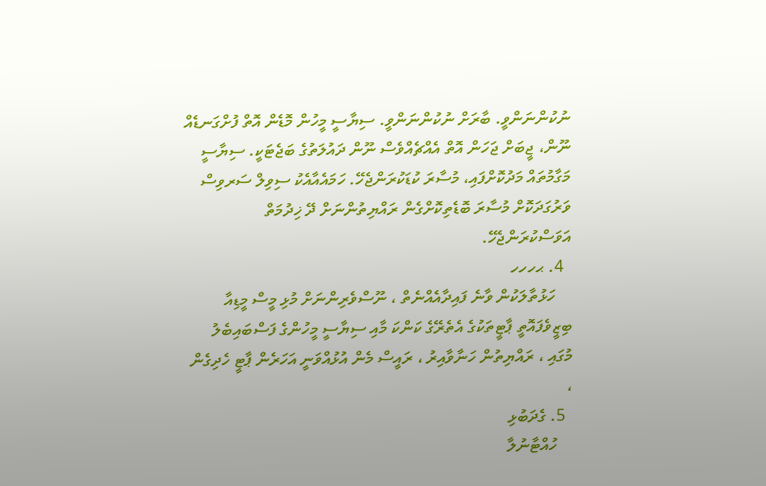ނުކުންނަންވީ. ބާރަށް ނުކުންނަންވީ. ސިޔާސީ މީހުން މޮޑެން އޮތް ފުށްގަނޑެއް ނޫން، ޖީބަށް ޖަހަން އޮތް އެއްޗެއްވެސް ނޫން ދައުލަތުގެ ބަޖެޓަކީ. ސިޔާސީ މަގާމުތައް މަދުކޮށްފައި، މުސާރަ ކުޑަކުރަންޖެހޭ. ހަމައެއާއެކު ސިވިލް ސަރވިސް ވަރުގަދަކޮށް މުސާރަ ބޮޑެތިކޮށްގެން ރައްޔިތުންނަށް ދޭ ޚިދުމަތް އަވަސްކުރަންޖެހޭ.
  4. ޙހހހ
    ހަޅުތާލަކުން ވާނެ ފައިދާއެއްނެތް ، ނޫސްވެރިންނަށް މުޅި މީސް މީޑިއާ ބިޒީވެފައޮތީ ޕާޓީތަކުގެ އެތެރޭގެ ކަންކަ މާއި ސިޔާސީ މީހުންގެ ފަސްބައިބެލު މުގައި ، ރައްޔިތުން ހަނާވާއިރު ، ރައީސް މެން އުޅުއްވަނީ އަހަރެން ޕާޓީ ހެދިގެން ،
  5. ގެދަބުޅި
    ހުއްޓާނުލާ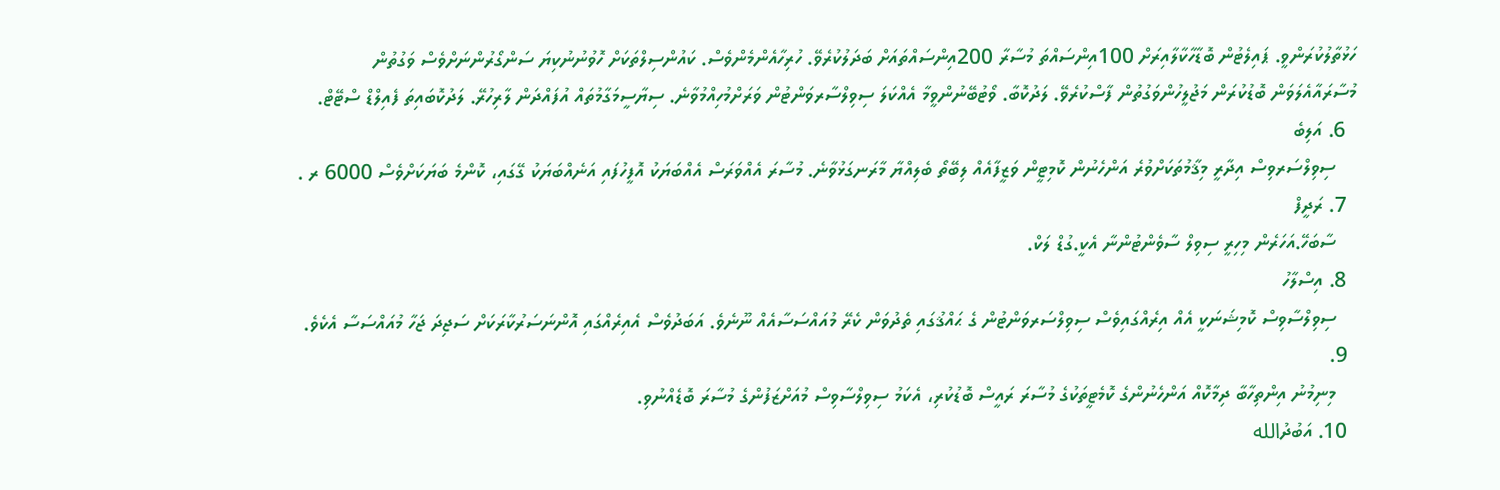ހަޅުތާލުކުރަންވީ. ޕައިލެޓުން ބޮޑާހާކާލާއިރަށް 100އިންސައްތަ މުސާރާ 200އިންސައްތައަށް ބަދަލުކުރެވޭ. ހުރިހާއެންމެންވެސް. ކައުންސިލްތަކަށް ހޮވުނުނުކިޔަ ސަންގޯރުންނަށްވެސް ވަގުތުން މުސާރައާއެލަވަން ބޮޑުކުރަން މަޖުލީހުންވަގުތުން ފާސްކުރެވޭ. ލަދުކޮބާ. ވޯޓުބޭނުންވީމާ އެއްކަލަ ސިވިލްސާރވަންޓުން ވަރަށްމުހިއްމުވާނެ. ސިޔާސީމަގާމުތައް އުފައްދަން ލާރިހުރޭ. ލަދުކޮބައިތަ ފެއިލްޑް ސްޓޭޓް.
  6. އަލިބެ
    ސިވިލްސަރވިސް އިދާރީ މިޤާމުތަކަށްވުރެ އަންހެނުން ކޮމިޓީން ވަޒީފާއެއް ލިބޭތޯ ބެލިއްޔާ މާރަނގަޅުވާނެ. މުސާރަ އެއްވަރަސް އެއްބަޔަކު އޮފީހުފައި އަނެއްބަޔަކު ގޭގައި، ކޮންމެ ބަޔަކަށްވެސް 6000 ރ .
  7. ރަދީފް
    ސާބަހޭ.އަހަރެން މިހިރީ ސިވިލް ސާވެންޓުންނާ އެކީ.ގުޑް ލަކް.
  8. އިސްލާހު
    ސިވިލްސާވިސް ކޮމިޝަނަކީ އެއް އިރެއްގައިވެސް ސިވިލްސަރވަންޓުން ގެ ޙައްޤުގައި ތެދުވަން ކެރޭ މުއައްސަސާއެއް ނޫނެވެ. އަބަދުވެސް އެއިރެއްގައި އޮންނަސަރުކާރަކަށް ސަޖިދަ ޖަހާ މުއައްސަސާ އެކެވެ.
  9.
    މިނިމުނު އިންތިހާބާ ދިމާކޮއް އަންހެނުންގެ ކޮމެޓީތަކުގެ މުސާރަ ރައީސް ބޮޑުކުރި، އެކަމު ސިވިލްސާވިސް މުއަށްޒަފުންގެ މުސާރަ ބޮޑެއްނުވި.
  10. އަބުދުالله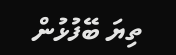ތިޔަ ބޭފުޅުން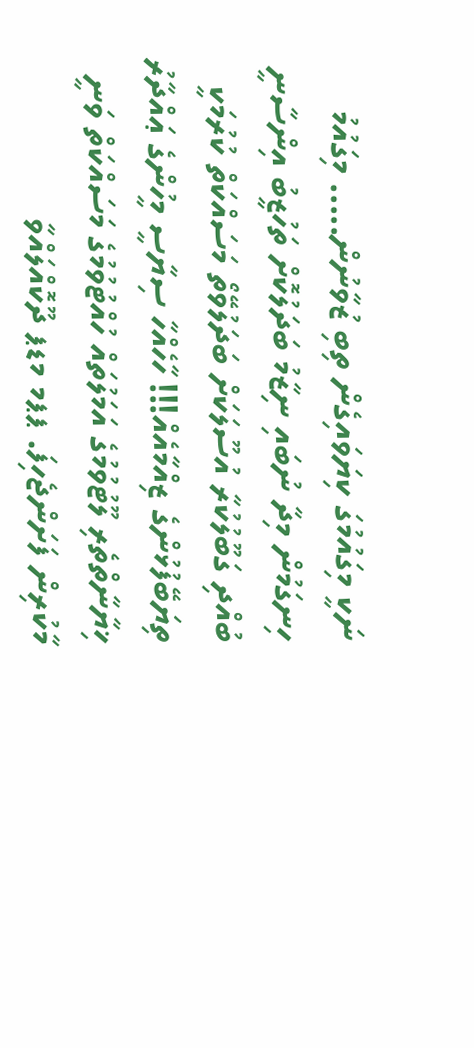ނަކީ މިގައުމުގަ ކިޔަވައިގެން ތިބި ޒުވާނުން..... މިގައުމު ހިނގަމުން މިދާ ނުބައި ނިޒާމު ބަދަލުކޮށް ތަހުޒީބު އިންސާނީ ބުއްދި ގަބޫލުކުރާ އުސޫލަކަށް ބަދަލުވޭތޯ މަސައްކަތް ކުރުމަކީ ތިޔަބޭފުޅުންގެ ޒިއްމާއެއް!!! ހާހެއްހާ ސިޔާސީ މީހުންގެ ޢައްދާރު ޚިޔާނާތްތެރި ލޫޓުވުމުގެ އަމަލުތައް ހުއްޓުވުމުގެ މަސައްކަތް ވަނީ މާކުރިން ފަށަންޖެހިފަ. ޕޕމ މޑޕ ދޫކޮއްލައްވާ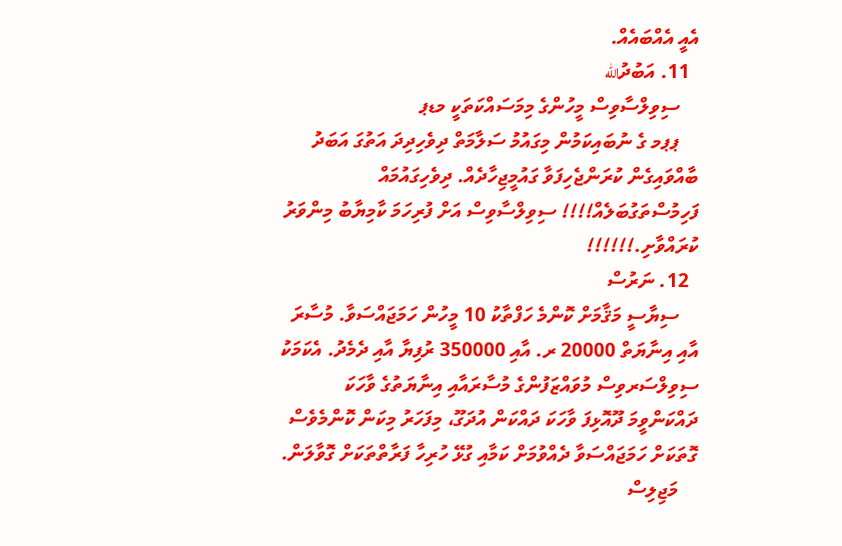އެއީ އެއްބައެއް.
  11. އަބުދުالله
    ސިވިލްސާވިސް މީހުންގެ މިމަސައްކަތަކީ މޑޕ
    ޕޕމ ގެ ނުބައިކަމުން މިގައުމު ސަލާމަތް ދިވެހިދިދަ އަތުގަ އަބަދު ބާއްވައިގެން ކުރަންޖެހިފަވާ ގައުމީޖިހާދެއް. ދިވެހިގައުމައް ފަހިމުސްތަގުބަލެއް!!!! ސިވިލްސާވިސް އަށް ފުރިހަމަ ކާމިޔާބު މިންވަރު ކުރައްވާށި.!!!!!!
  12. ނަރުސް
    ސިޔާސީ މަޤާމަށް ކޮންމެ ހަފްތާކު 10 މީހުން ހަމަޖައްސަވާ. މުސާރަ އާއި އިނާޔަތް 20000 ރ. އާއި 350000 ރުފިޔާ އާއި ދެމެދު. އެކަމަކު ސިވިލްސަރވިސް މުވައްޒަފުންގެ މުސާރައާއި އިނާޔަތުގެ ވާހަކަ ދައްކަންވީމަ ދޫއޮޅިފަ ވާހަކަ ދައްކަން އުދަގޫ، މިފަހަރު މިކަން ކޮންމެވެސް ގޮތަކަށް ހަމަޖައްސަވާ ދެއްވުމަށް ކަމާއި ގުޅޭ ހުރިހާ ފަރާތްތަކަށް ގޮވާލަން.
    މަޖިލިސް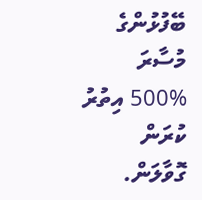ބޭފުޅުންގެ މުސާރަ %500 އިތުރު ކުރަން ގޮވާލަން.